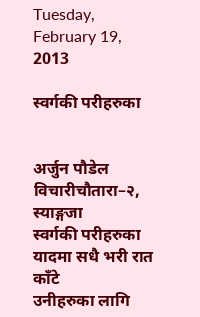Tuesday, February 19, 2013

स्वर्गकी परीहरुका


अर्जुन पौडेल
विचारीचौतारा–२, स्याङ्गजा
स्वर्गकी परीहरुका यादमा सधै भरी रात काँटे
उनीहरुका लागि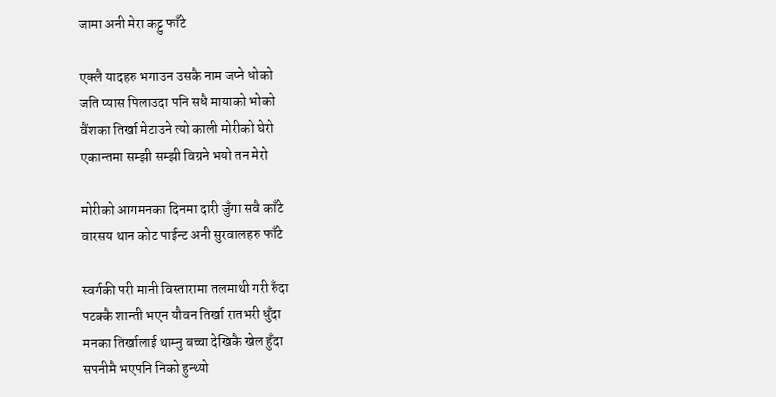जामा अनी मेरा कट्टु फाँटे

एक्लै यादहरु भगाउन उसकै नाम जप्ने धोको
जति प्यास पिलाउदा पनि सधै मायाको भोको
वैंशका तिर्खा मेटाउने त्यो काली मोरीको घेरो
एकान्तमा सम्झी सम्झी विग्रने भयो तन मेरो

मोरीको आगमनका दिनमा दारी जुँगा सवै काँटे
वारसय थान कोट पाईन्ट अनी सुरवालहरु फाँटे

स्वर्गकी परी मानी विस्तारामा तलमाथी गरी रुँदा
पटक्कै शान्ती भएन यौवन तिर्खा रातभरी धुँदा
मनका तिर्खालाई थाम्नु बच्चा देखिकै खेल हुँदा
सपनीमै भएपनि निको हुन्थ्यो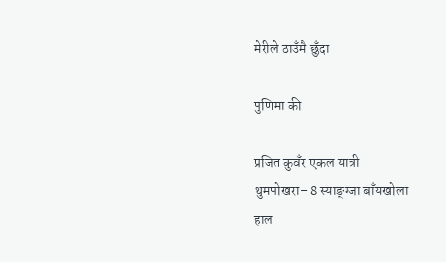मेरीले ठाउँमै छुँदा

पुणिमा की

प्रजित कुवँर एकल यात्री
थुमपोखरा– 8 स्याङ्ग्जा बाँयखोला
हाल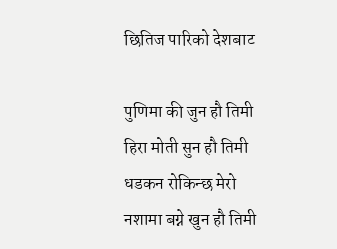छितिज पारिको देशबाट

पुणिमा की जुन हौ तिमी
हिरा मोती सुन हौ तिमी
धडकन रोकिन्छ मेरो
नशामा बग्ने खुन हौ तिमी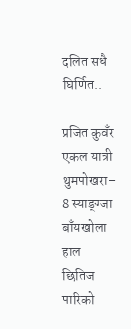दलित सधै घिर्णित..

प्रजित कुवँर एकल यात्री
थुमपोखरा– 8 स्याङ्ग्जा बाँयखोला
हाल छितिज पारिको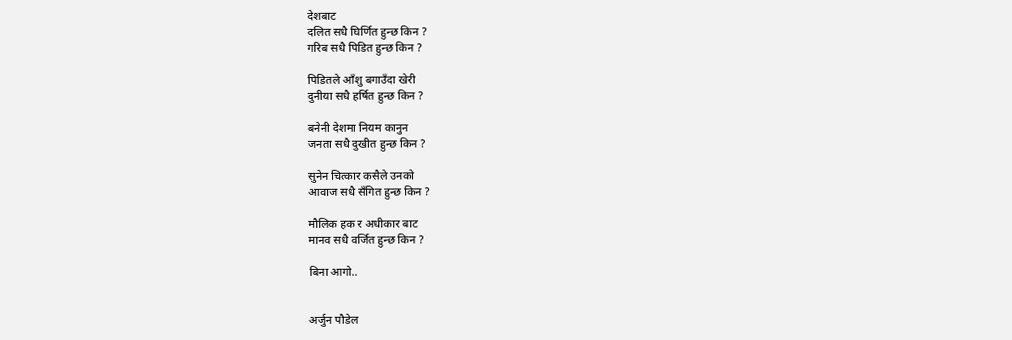देशबाट
दलित सधै घिर्णित हुन्छ किन ?
गरिब सधै पिडित हुन्छ किन ?

पिडितले आँशु बगाउँदा खेरी
दुनीया सधै हर्षित हुन्छ किन ?

बनेनी देशमा नियम कानुन
जनता सधै दुखीत हुन्छ किन ?

सुनेन चित्कार कसैले उनको
आवाज सधै सँगित हुन्छ किन ?

मौलिक हक र अधीकार बाट
मानव सधै वर्जित हुन्छ किन ?

बिना आगो..


अर्जुन पौडेल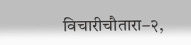विचारीचौतारा–२,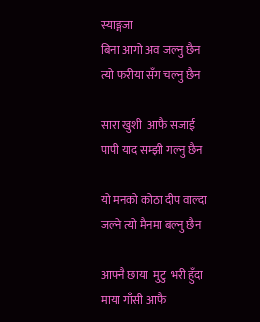स्याङ्गजा
बिना आगो अव जल्नु छैन
त्यो फरीया सँग चल्नु छैन

सारा खुशी  आफै सजाई
पापी याद सम्झी गल्नु छैन

यो मनको कोठा दीप वाल्दा
जल्ने त्यो मैनमा बल्नु छैन

आफ्नै छाया  मुटु  भरी हुँदा
माया गाँसी आफै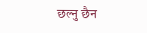छल्नु छैन